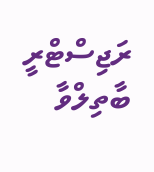ރަޖިސްޓްރީ ބާތިލްވާ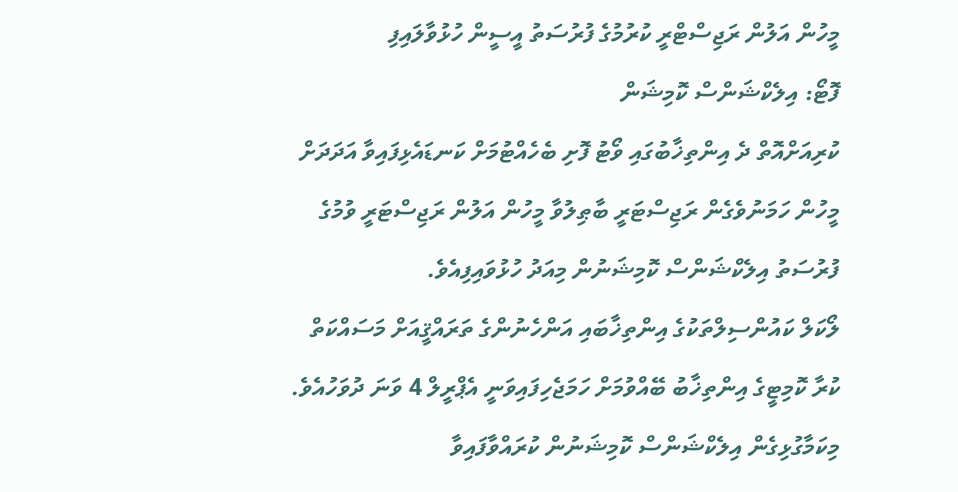މީހުން އަލުން ރަޖިސްޓްރީ ކުރުމުގެ ފުރުސަތު އީސީން ހުޅުވާލައިފި
ފޮޓޯ: އިލެކްޝަންސް ކޮމިޝަން
ކުރިއަށްއޮތް ދެ އިންތިޚާބުގައި ވޯޓު ފޮށި ބެހެއްޓުމަށް ކަނޑައެޅިފައިވާ އަދަދަށް މީހުން ހަމަނުވެގެން ރަޖިސްޓަރީ ބާޠިލުވާ މީހުން އަލުން ރަޖިސްޓަރީ ވުމުގެ ފުރުސަތު އިލެކްޝަންސް ކޮމިޝަނުން މިއަދު ހުޅުވައިފިއެވެ.
ލޯކަލް ކައުންސިލްތަކުގެ އިންތިޚާބައި އަންހެނުންގެ ތަރައްޤީއަށް މަސައްކަތް ކުރާ ކޮމިޓީގެ އިންތިޚާބު ބޭއްވުމަށް ހަމަޖެހިފައިވަނީ އެޕްރީލް 4 ވަނަ ދުވަހުއެވެ.
މިކަމާގުޅިގެން އިލެކްޝަންސް ކޮމިޝަނުން ކުރައްވާފައިވާ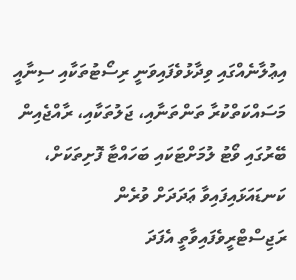އިޢުލާނެއްގައި ވިދާޅުވެފައިވަނީ ރިސޯޓުތަކާއި ސިނާއީ މަސައްކަތްކުރާ ތަންތަނާއި، ޖަލުތަކާއި، ރާއްޖެއިން ބޭރުގައި ވޯޓު ލުމަށްޓަކައި ބަހައްޓާ ފޮށިތަކަށް، ކަނޑައަޅައިފައިވާ ޢަދަދަށް ވުރެން ރަޖިސްޓްރީވެފައިވާތީ އެފަދަ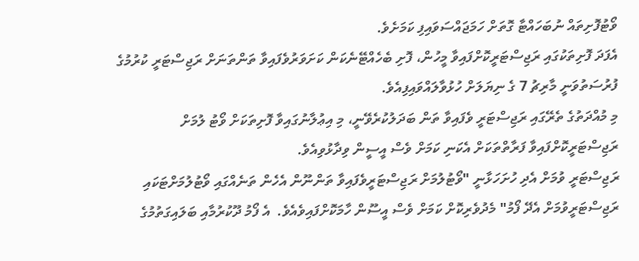ވޯޓުފޮށިތައް ނުބަހައްޓާ ގޮތަށް ހަމަޖައްސަވައިފި ކަމަށެވެ.
އެފަދަ ފޮށިތަކުގައި ރަޖިސްޓަރީކޮށްފައިވާ މީހުން، ފޮށި ބެހެއްޓޭނެކަން ކަށަވަރުވެފައިވާ ތަންތަނަށް ރަޖިސްޓަރީ ކުރުމުގެ ފުރުސަތުވަނީ މާރިޗު 7 ގެ ނިޔަލަށް ހުޅުވާލައްވައިފިއެވެ.
މި މުއްދަތުގެ ތެރޭގައި ރަޖިސްޓަރީ ވެފައިވާ ތަން ބަދަލުކުރެވޭނީ، މި އިޢުލާނުގައިވާ ފޮށިތަކަށް ވޯޓު ލުމަށް ރަޖިސްޓަރީކޮށްފައިވާ ފަރާތްތަކަށް އެކަނި ކަމަށް ވެސް އީސީން ވިދާޅުވިއެވެ.
ރަޖިސްޓަރީ ވުމަށް އެދި ހުށަހަޅާނީ "ވޯޓުލުމަށް ރަޖިސްޓަރީވެފައިވާ ތަންނޫން އެހެން ތަނެއްގައި ވޯޓުލުމަށްޓަކައި ރަޖިސްޓަރީވުމަށް އެދޭ ފޯމު" މެދުވެރިކޮށް ކަމަށް ވެސް އީސޫން ހާމަކޮށްފައިވެއެވެ.  އެ ފޯމު ދޫކުރުމާއި ބަލައިގަތުމުގެ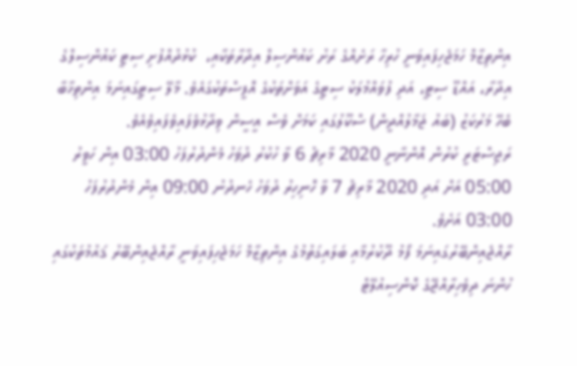އިންތިޒާމް ހަމަޖެހިފައިވަނީ ހުރިހާ ރަށެއްގެ ރަށު ކައުންސިލް އިދާރާތަކާއި،  ކުޅުދުއްފުށި ސިޓީ ކައުންސިލްގެ އިދާރާ، އައްޑޫ ސިޓީ، އަދި ފުވައްމުލަކު ސިޓީގެ އަވަށްތަކުގެ އޮފީސްތަކުގައެވެ. މާލޭ ސިޓީގައިނަމަ އިންތިޚާބާ ބެހޭ މަރުކަޒު (ބައު ޖަމާލުއްދީން) ސްކޫލުގައި ކަމަށް ވެސް އީސީން ވިދާޅުވެފައިވެފައިވެއެވެ.
ރަޖިސްޓަރީ ކުރުން އޮންނާނީ 2020 މާރިޗު 6 ވާ ހުކުރު ދުވަހު މެންދުރުފަހު 03:00 އިން ހަވީރު 05:00 އަށް އަދި 2020 މާރިޗު 7 ވާ ހޮނިހިރު ދުވަހު ހެނދުނު 09:00 އިން މެންދުރުފަހު 03:00 އަށެވެ.
ރާއްޖެއިންބޭރުގައިނަމަ ފޯމު ދޫކުރުމާއި ބަލައިގަތުމުގެ އިންތިޒާމް ހަމަޖެހިފައިވަނީ ރާއްޖެއިންބޭރު ޤައުމުތަކުގައި ހުންނަ ދިވެހިރާއްޖޭގެ ކޮންސިއުލޭޓް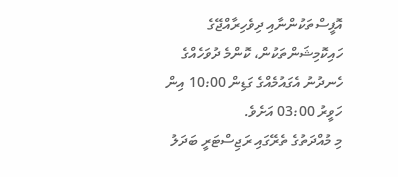އޮފީސްތަކުންނާއި ދިވެހިރާއްޖޭގެ ހައިކޮމިޝަންތަކުން، ކޮންމެ ދުވަހެއްގެ ހެނދުނު އެގައުމެއްގެ ގަޑިން 10:00 އިން ހަވީރު 03:00 އަށެވެ.
މި މުއްދަތުގެ ތެރޭގައި ރަޖިސްޓަރީ ބަދަލު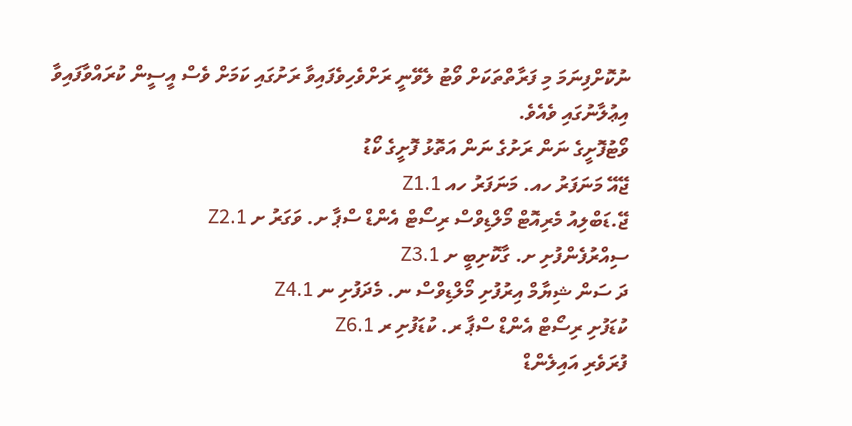ނުކޮށްފިނަމަ މި ފަރާތްތަކަށް ވޯޓު ލެވޭނީ ރަށްވެހިވެފައިވާ ރަށުގައި ކަމަށް ވެސް އީސީން ކުރައްވާފައިވާ އިޢުލާނުގައި ވެއެވެ.
ވޯޓުފޮށީގެ ނަން ރަށުގެ ނަން އަތޮޅު ފޮށީގެ ކޯޑު
ޖޭއޭ މަނަފަރު ހއ. މަނަފަރު ހއ Z1.1
ޖޭ.ޑަބްލިއު މެރިއޮޓް މޯލްޑިވްސް ރިސޯޓް އެންޑް ސްޕާ ށ. ވަގަރު ށ Z2.1
ސިއްރުފެންފުށި ށ. ގާކޮށިބީ ށ Z3.1
ދަ ސަން ޝިޔާމް އިރުފުށި މޯލްޑިވްސް ނ. މެދަފުށި ނ Z4.1
ކުޑަފުށި ރިސޯޓް އެންޑް ސްޕާ ރ. ކުޑަފުށި ރ Z6.1
ފުރަވެރި އައިލެންޑް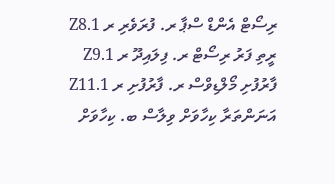ރިސޯޓް އެންޑް ސްޕާ ރ. ފުރަވެރި ރ Z8.1
ރީތި ފަރު ރިސޯޓް ރ. ފިލައިދޫ ރ Z9.1
ފާރުފުށި މޯލްޑިވްސް ރ. ފާރުފުށި ރ Z11.1
އަނަންތަރާ ކިހާވަށް ވިލާސް ބ. ކިހާވަށް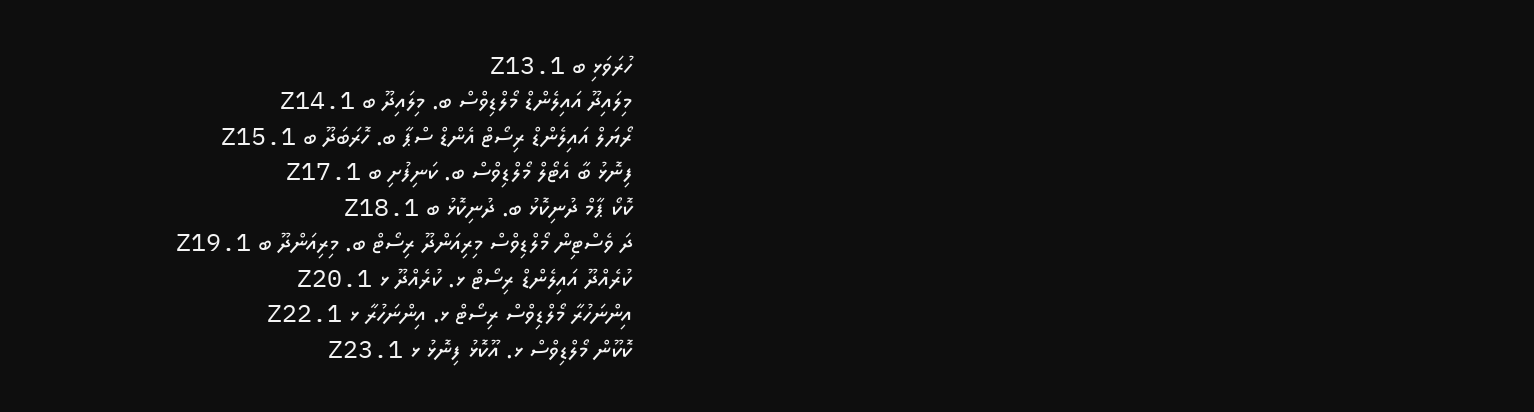ހުރަވަޅި ބ Z13.1
މިލައިދޫ އައިލެންޑް މޯލްޑިވްސް ބ. މިލައިދޫ ބ Z14.1
ރޯޔަލް އައިލެންޑް ރިސޯޓް އެންޑް ސްޕާ ބ. ހޮރަބަދޫ ބ Z15.1
ފިނޮޅު ބާ އެޓޯލް މޯލްޑިވްސް ބ. ކަނިފުށި ބ Z17.1
ކޮކޯ ޕާމް ދުނިކޮޅު ބ. ދުނިކޮޅު ބ Z18.1
ދަ ވެސްޓިން މޯލްޑިވްސް މިރިއަންދޫ ރިސޯޓް ބ. މިރިއަންދޫ ބ Z19.1
ކުރެއްދޫ އައިލެންޑް ރިސޯޓް ޅ. ކުރެއްދޫ ޅ Z20.1
އިންނަހުރާ މޯލްޑިވްސް ރިސޯޓް ޅ. އިންނަހުރާ ޅ Z22.1
ކޮކޫން މޯލްޑިވްސް ޅ. އޫކޮޅު ފިނޮޅު ޅ Z23.1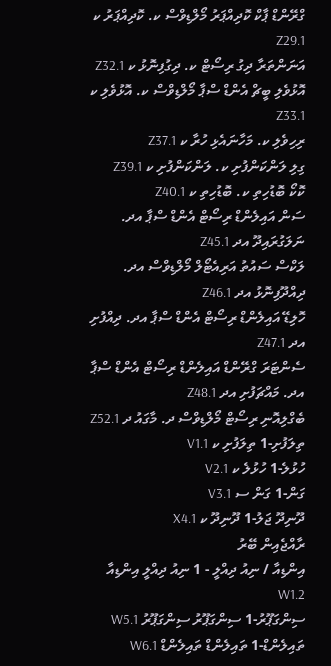ގްރޭންޑް ޕާކް ކޮދިއްޕަރު މޯލްޑިވްސް ކ. ކޮދިއްޕަރު ކ Z29.1
އަނަންތަރާ ދިގު ރިސޯޓް ކ. ދިގުފިނޮޅު ކ Z32.1
އޮޅުވެލި ބީޗް އެންޑް ސްޕާ މޯލްޑިވްސް ކ. އޮޅުވެލި ކ Z33.1
ރިހިވެލި ކ. މަހާނައެޅި ހުރާ ކ Z37.1
ގިލި ލަންކަންފުށި ކ. ލަންކަންފުށި ކ Z39.1
ކޮކޯ ބޮޑުހިތި ކ. ބޮޑުހިތި ކ Z40.1
ސަން އައިލެންޑް ރިސޯޓް އެންޑް ސްޕާ އދ. ނަލަގުރައިދޫ އދ Z45.1
ލަކްސް ސައުތު އަރިއެޓޯލް މޯލްޑިވްސް އދ. ދިއްދޫފިނޮޅު އދ Z46.1
ހޮލިޑޭ އައިލެންޑް ރިސޯޓް އެންޑް ސްޕާ އދ. ދިއްފުށި އދ Z47.1
ސެންޓަރަ ގްރޭންޑް އައިލެންޑް ރިސޯޓް އެންޑް ސްޕާ އދ. މައްޗަފުށި އދ Z48.1
ބެގްލިއޮނި ރިސޯޓް މޯލްޑިވްސް ދ. މާގައު ދ Z52.1
ތިލަފުށި-1 ތިލަފުށި ކ V1.1
ހުޅުލެ-1 ހުޅުލެ ކ V2.1
ގަން-1 ގަން ސ V3.1
ދޫނިދޫ ޖަލު-1 ދޫނިދޫ ކ X4.1
ރާއްޖެއިން ބޭރު
އިންޑިއާ / ނިއު ދިއްލީ - 1 ނިއު ދިއްލީ އިންޑިއާ W1.2
ސިންގަޕޫރު-1 ސިންގަޕޫރު ސިންގަޕޫރު W5.1
ތައިލެންޑް-1 ތައިލެންޑް ތައިލެންޑް W6.1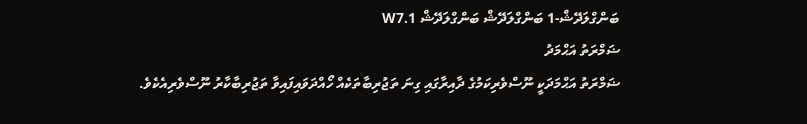ބަންގްލަދޭޝް-1 ބަންގްލަދޭޝް ބަންގްލަދޭޝް W7.1
ޟަމްރަތު އަޙްމަދު
ޟަމްރަތު އަޙްމަދަކީ ނޫސްވެރިކަމުގެ ދާއިރާގައި ގިނަ ތަޖުރިބާތަކެއް ހޯއްދަވައިފައިވާ ތަޖުރިބާކާރު ނޫސްވެރިއެކެވެ.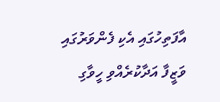އާފަތިހުގައި އެކި ފެންވަރުގައި ވަޒީފާ އަދާކުރެއްވި ހީވާގި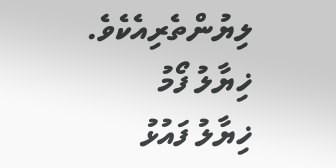ލިޔުންތެރިއެކެވެ.
ޚިޔާލު ފޯމު
ޚިޔާލު ފައުޅު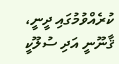ކުރެއްވުމުގައި ދީނީ، ޤާނޫނީ އަދި ސުލޫކީ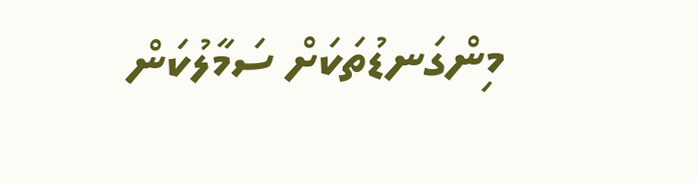މިންގަނޑުތަކަށް ސަމާލުކަން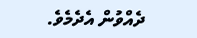ދެއްވުން އެދެމެވެ.